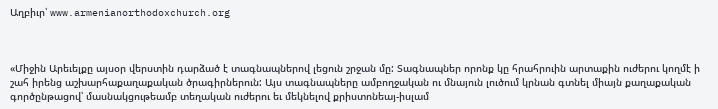Աղբիւր՝ www.armenianorthodoxchurch.org



«Միջին Արեւելքը այսօր վերստին դարձած է տագնապներով լեցուն շրջան մը: Տագնապներ որոնք կը հրահրուին արտաքին ուժերու կողմէ ի շահ իրենց աշխարհաքաղաքական ծրագիրներուն: Այս տագնապները ամբողջական ու մնայուն լուծում կրնան գտնել միայն քաղաքական գործընթացով՝ մասնակցութեամբ տեղական ուժերու եւ մեկնելով քրիստոնեայ-իսլամ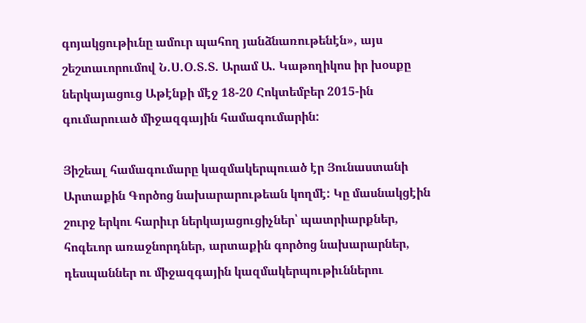գոյակցութիւնը ամուր պահող յանձնառութենէն», այս շեշտաւորումով Ն.Ս.Օ.Տ.Տ. Արամ Ա. Կաթողիկոս իր խօսքը ներկայացուց Աթէնքի մէջ 18-20 Հոկտեմբեր 2015-ին գումարուած միջազգային համագումարին:

Յիշեալ համագումարը կազմակերպուած էր Յունաստանի Արտաքին Գործոց նախարարութեան կողմէ: Կը մասնակցէին շուրջ երկու հարիւր ներկայացուցիչներ՝ պատրիարքներ, հոգեւոր առաջնորդներ, արտաքին գործոց նախարարներ, դեսպաններ ու միջազգային կազմակերպութիւններու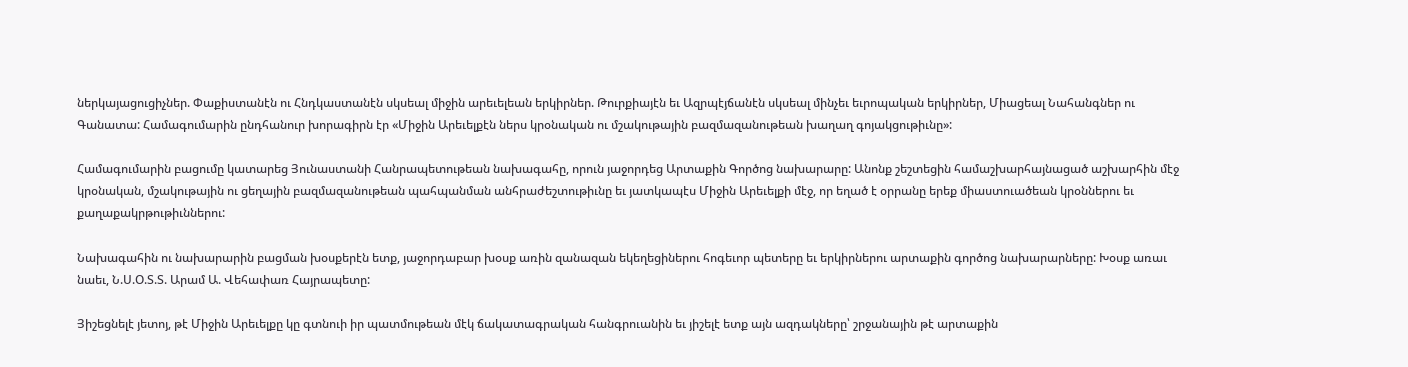ներկայացուցիչներ. Փաքիստանէն ու Հնդկաստանէն սկսեալ միջին արեւելեան երկիրներ. Թուրքիայէն եւ Ազրպէյճանէն սկսեալ մինչեւ եւրոպական երկիրներ, Միացեալ Նահանգներ ու Գանատա: Համագումարին ընդհանուր խորագիրն էր «Միջին Արեւելքէն ներս կրօնական ու մշակութային բազմազանութեան խաղաղ գոյակցութիւնը»:

Համագումարին բացումը կատարեց Յունաստանի Հանրապետութեան նախագահը, որուն յաջորդեց Արտաքին Գործոց նախարարը: Անոնք շեշտեցին համաշխարհայնացած աշխարհին մէջ կրօնական, մշակութային ու ցեղային բազմազանութեան պահպանման անհրաժեշտութիւնը եւ յատկապէս Միջին Արեւելքի մէջ, որ եղած է օրրանը երեք միաստուածեան կրօններու եւ քաղաքակրթութիւններու:

Նախագահին ու նախարարին բացման խօսքերէն ետք, յաջորդաբար խօսք առին զանազան եկեղեցիներու հոգեւոր պետերը եւ երկիրներու արտաքին գործոց նախարարները: Խօսք առաւ նաեւ, Ն.Ս.Օ.Տ.Տ. Արամ Ա. Վեհափառ Հայրապետը:

Յիշեցնելէ յետոյ, թէ Միջին Արեւելքը կը գտնուի իր պատմութեան մէկ ճակատագրական հանգրուանին եւ յիշելէ ետք այն ազդակները՝ շրջանային թէ արտաքին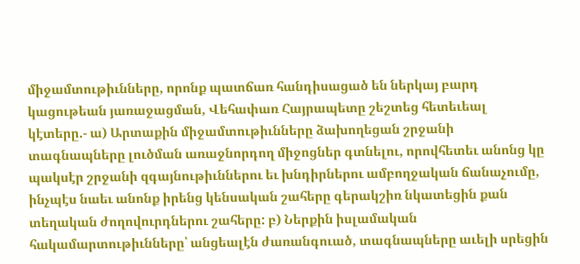միջամտութիւնները, որոնք պատճառ հանդիսացած են ներկայ բարդ կացութեան յառաջացման, Վեհափառ Հայրապետը շեշտեց հետեւեալ կէտերը.- ա) Արտաքին միջամտութիւնները ձախողեցան շրջանի տագնապները լուծման առաջնորդող միջոցներ գտնելու, որովհետեւ անոնց կը պակսէր շրջանի զգայնութիւններու եւ խնդիրներու ամբողջական ճանաչումը, ինչպէս նաեւ անոնք իրենց կենսական շահերը գերակշիռ նկատեցին քան տեղական ժողովուրդներու շահերը: բ) Ներքին իսլամական հակամարտութիւնները՝ անցեալէն ժառանգուած, տագնապները աւելի սրեցին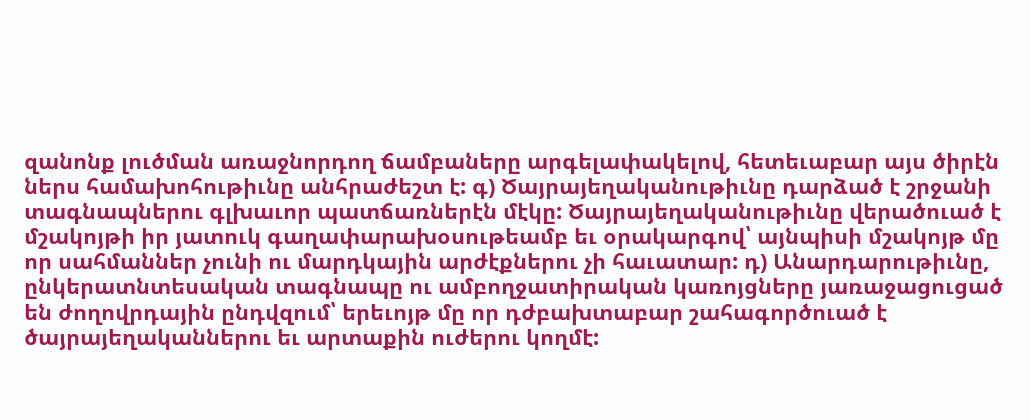զանոնք լուծման առաջնորդող ճամբաները արգելափակելով, հետեւաբար այս ծիրէն ներս համախոհութիւնը անհրաժեշտ է: գ) Ծայրայեղականութիւնը դարձած է շրջանի տագնապներու գլխաւոր պատճառներէն մէկը: Ծայրայեղականութիւնը վերածուած է մշակոյթի իր յատուկ գաղափարախօսութեամբ եւ օրակարգով՝ այնպիսի մշակոյթ մը որ սահմաններ չունի ու մարդկային արժէքներու չի հաւատար: դ) Անարդարութիւնը, ընկերատնտեսական տագնապը ու ամբողջատիրական կառոյցները յառաջացուցած են ժողովրդային ընդվզում՝ երեւոյթ մը որ դժբախտաբար շահագործուած է ծայրայեղականներու եւ արտաքին ուժերու կողմէ: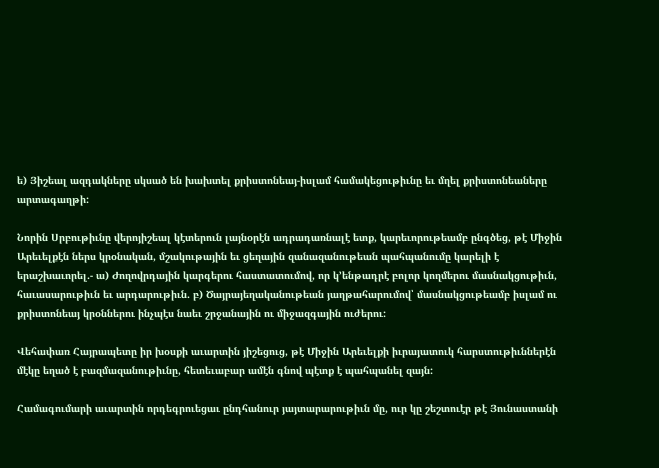ե) Յիշեալ ազդակները սկսած են խախտել քրիստոնեայ-իսլամ համակեցութիւնը եւ մղել քրիստոնեաները արտագաղթի:

Նորին Սրբութիւնը վերոյիշեալ կէտերուն լայնօրէն ադրադառնալէ ետք, կարեւորութեամբ ընգծեց, թէ Միջին Արեւելքէն ներս կրօնական, մշակութային եւ ցեղային զանազանութեան պահպանումը կարելի է երաշխաւորել.- ա) Ժողովրդային կարգերու հաստատումով, որ կ’ենթադրէ բոլոր կողմերու մասնակցութիւն, հաւասարութիւն եւ արդարութիւն. բ) Ծայրայեղականութեան յաղթահարումով՝ մասնակցութեամբ իսլամ ու քրիստոնեայ կրօններու ինչպէս նաեւ շրջանային ու միջազգային ուժերու:

Վեհափառ Հայրապետը իր խօսքի աւարտին յիշեցուց, թէ Միջին Արեւելքի իւրայատուկ հարստութիւններէն մէկը եղած է բազմազանութիւնը, հետեւաբար ամէն գնով պէտք է պահպանել զայն:

Համագումարի աւարտին որդեգրուեցաւ ընդհանուր յայտարարութիւն մը, ուր կը շեշտուէր թէ Յունաստանի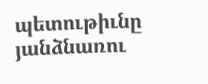պետութիւնը յանձնառու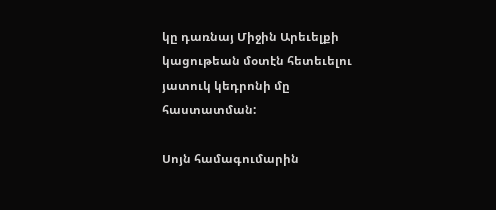կը դառնայ Միջին Արեւելքի կացութեան մօտէն հետեւելու յատուկ կեդրոնի մը հաստատման:

Սոյն համագումարին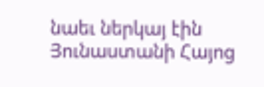նաեւ ներկայ էին Յունաստանի Հայոց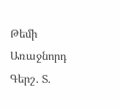Թեմի Առաջնորդ Գերշ. Տ.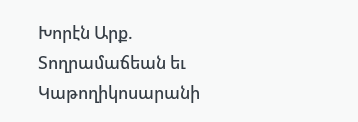Խորէն Արք. Տողրամաճեան եւ Կաթողիկոսարանի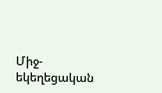Միջ-եկեղեցական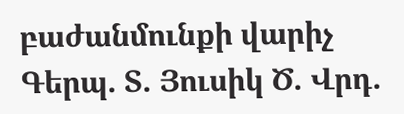բաժանմունքի վարիչ Գերպ. Տ. Յուսիկ Ծ. Վրդ.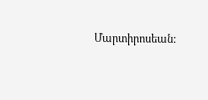Մարտիրոսեան: